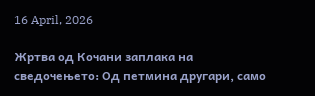16 April, 2026

Жртва од Кочани заплака на сведочењето: Од петмина другари, само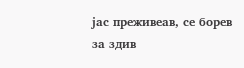јас преживеав, се борев за здив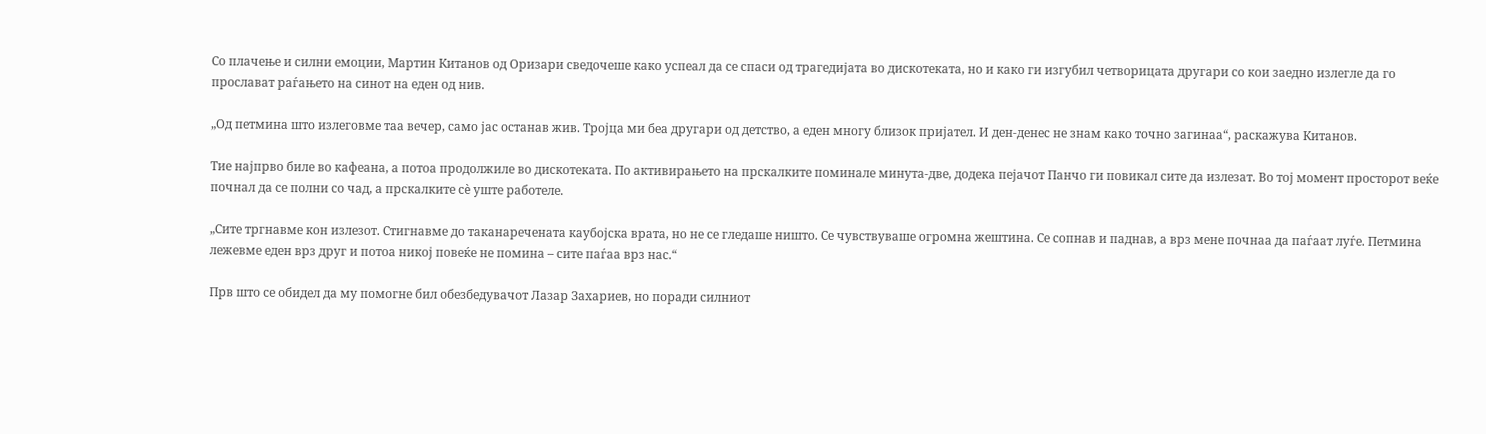Со плачење и силни емоции, Мартин Китанов од Оризари сведочеше како успеал да се спаси од трагедијата во дискотеката, но и како ги изгубил четворицата другари со кои заедно излегле да го прослават раѓањето на синот на еден од нив.

„Од петмина што излеговме таа вечер, само јас останав жив. Тројца ми беа другари од детство, а еден многу близок пријател. И ден-денес не знам како точно загинаа“, раскажува Китанов.

Тие најпрво биле во кафеана, а потоа продолжиле во дискотеката. По активирањето на прскалките поминале минута-две, додека пејачот Панчо ги повикал сите да излезат. Во тој момент просторот веќе почнал да се полни со чад, а прскалките сè уште работеле.

„Сите тргнавме кон излезот. Стигнавме до таканаречената каубојска врата, но не се гледаше ништо. Се чувствуваше огромна жештина. Се сопнав и паднав, а врз мене почнаа да паѓаат луѓе. Петмина лежевме еден врз друг и потоа никој повеќе не помина – сите паѓаа врз нас.“

Прв што се обидел да му помогне бил обезбедувачот Лазар Захариев, но поради силниот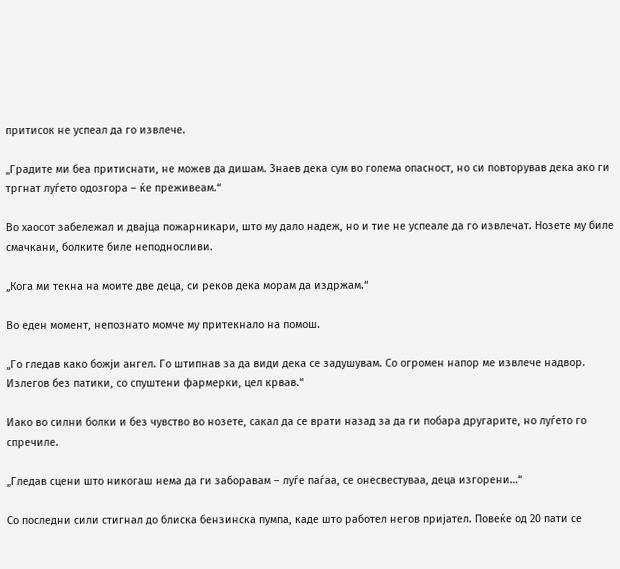притисок не успеал да го извлече.

„Градите ми беа притиснати, не можев да дишам. Знаев дека сум во голема опасност, но си повторував дека ако ги тргнат луѓето одозгора – ќе преживеам.“

Во хаосот забележал и двајца пожарникари, што му дало надеж, но и тие не успеале да го извлечат. Нозете му биле смачкани, болките биле неподносливи.

„Кога ми текна на моите две деца, си реков дека морам да издржам.“

Во еден момент, непознато момче му притекнало на помош.

„Го гледав како божји ангел. Го штипнав за да види дека се задушувам. Со огромен напор ме извлече надвор. Излегов без патики, со спуштени фармерки, цел крвав.“

Иако во силни болки и без чувство во нозете, сакал да се врати назад за да ги побара другарите, но луѓето го спречиле.

„Гледав сцени што никогаш нема да ги заборавам – луѓе паѓаа, се онесвестуваа, деца изгорени…“

Со последни сили стигнал до блиска бензинска пумпа, каде што работел негов пријател. Повеќе од 20 пати се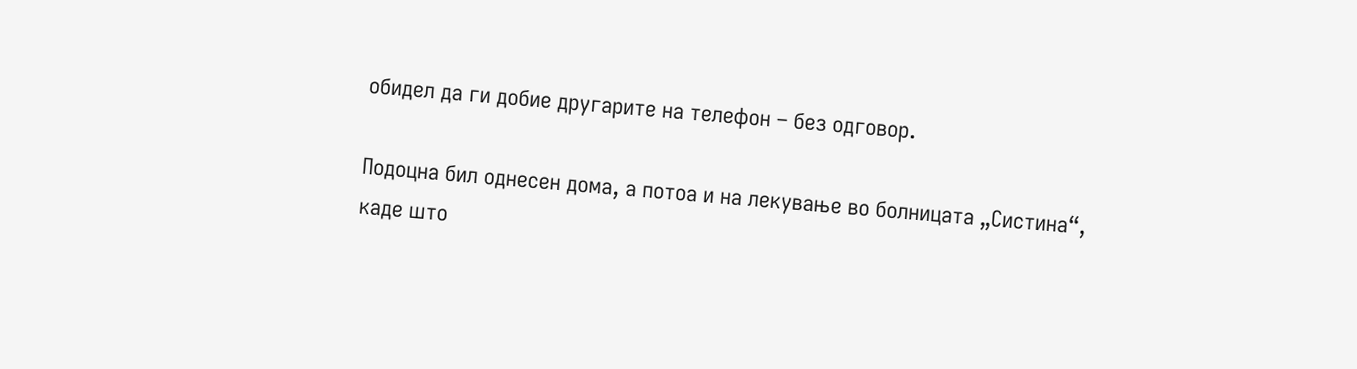обидел да ги добие другарите на телефон – без одговор.

Подоцна бил однесен дома, а потоа и на лекување во болницата „Систина“, каде што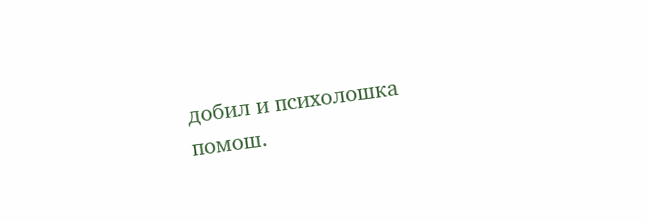добил и психолошка помош.